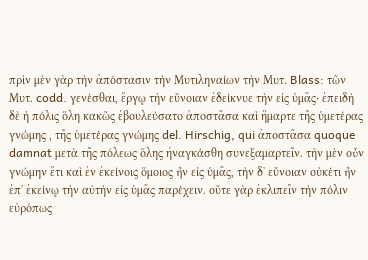πρὶν μὲν γὰρ τὴν ἀπόστασιν τὴν Μυτιληναίων τὴν Μυτ. Blass: τῶν Μυτ. codd. γενέσθαι, ἔργῳ τὴν εὔνοιαν ἐδείκνυε τὴν εἰς ὑμᾶς· ἐπειδὴ δὲ ἡ πόλις ὅλη κακῶς ἐβουλεύσατο ἀποστᾶσα καὶ ἥμαρτε τῆς ὑμετέρας γνώμης , τῆς ὑμετέρας γνώμης del. Hirschig, qui ἀποστᾶσα quoque damnat μετὰ τῆς πόλεως ὅλης ἠναγκάσθη συνεξαμαρτεῖν. τὴν μὲν οὖν γνώμην ἔτι καὶ ἐν ἐκείνοις ὅμοιος ἦν εἰς ὑμᾶς, τὴν δʼ εὔνοιαν οὐκέτι ἦν ἐπʼ ἐκείνῳ τὴν αὐτὴν εἰς ὑμᾶς παρέχειν. οὔτε γὰρ ἐκλιπεῖν τὴν πόλιν εὐρόπως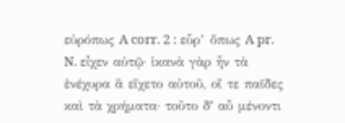εὐρόπως A corr. 2 : εὗρ’ ὅπως A pr. N. εἶχεν αὐτῷ· ἱκανὰ γὰρ ἦν τὰ ἐνέχυρα ἃ εἴχετο αὐτοῦ, οἵ τε παῖδες καὶ τὰ χρήματα· τοῦτο δʼ αὖ μένοντι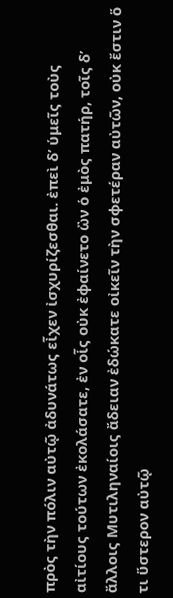πρὸς τὴν πόλιν αὐτῷ ἀδυνάτως εἶχεν ἰσχυρίζεσθαι. ἐπεὶ δʼ ὑμεῖς τοὺς αἰτίους τούτων ἐκολάσατε, ἐν οἷς οὐκ ἐφαίνετο ὢν ὁ ἐμὸς πατήρ, τοῖς δʼ ἄλλοις Μυτιληναίοις ἄδειαν ἐδώκατε οἰκεῖν τὴν σφετέραν αὐτῶν, οὐκ ἔστιν ὅ τι ὕστερον αὐτῷ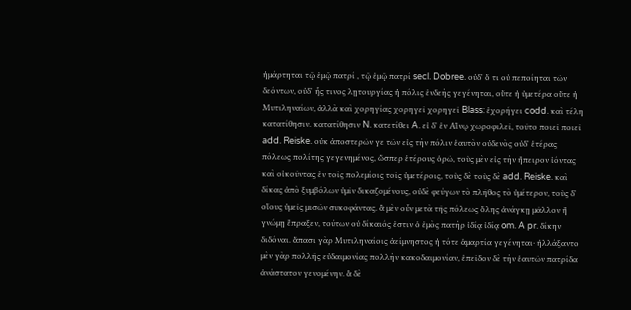ἡμάρτηται τῷ ἐμῷ πατρί , τῷ ἐμῷ πατρί secl. Dobree. οὐδʼ ὅ τι οὐ πεποίηται τῶν δεόντων, οὐδʼ ἧς τινος λῃτουργίας ἡ πόλις ἐνδεὴς γεγένηται, οὔτε ἡ ὑμετέρα οὔτε ἡ Μυτιληναίων, ἀλλὰ καὶ χορηγίας χορηγεῖ χορηγεῖ Blass: ἐχορήγει codd. καὶ τέλη κατατίθησιν. κατατίθησιν N. κατετίθει A. εἰ δʼ ἐν Αἴνῳ χωροφιλεῖ, τοῦτο ποιεῖ ποιεῖ add. Reiske. οὐκ ἀποστερῶν γε τῶν εἰς τὴν πόλιν ἑαυτὸν οὐδενὸς οὐδʼ ἑτέρας πόλεως πολίτης γεγενημένος, ὥσπερ ἑτέρους ὁρῶ, τοὺς μὲν εἰς τὴν ἤπειρον ἰόντας καὶ οἰκοῦντας ἐν τοῖς πολεμίοις τοῖς ὑμετέροις, τοὺς δὲ τοὺς δὲ add. Reiske. καὶ δίκας ἀπὸ ξυμβόλων ὑμῖν δικαζομένους, οὐδὲ φεύγων τὸ πλῆθος τὸ ὑμέτερον, τοὺς δʼ οἵους ὑμεῖς μισῶν συκοφάντας. ἃ μὲν οὖν μετὰ τῆς πόλεως ὅλης ἀνάγκῃ μᾶλλον ἢ γνώμῃ ἔπραξεν, τούτων οὐ δίκαιός ἐστιν ὁ ἐμὸς πατὴρ ἰδίᾳ ἰδίᾳ om. A pr. δίκην διδόναι. ἅπασι γὰρ Μυτιληναίοις ἀείμνηστος ἡ τότε ἁμαρτία γεγένηται· ἠλλάξαντο μὲν γὰρ πολλῆς εὐδαιμονίας πολλὴν κακοδαιμονίαν, ἐπεῖδον δὲ τὴν ἑαυτῶν πατρίδα ἀνάστατον γενομένην. ἃ δὲ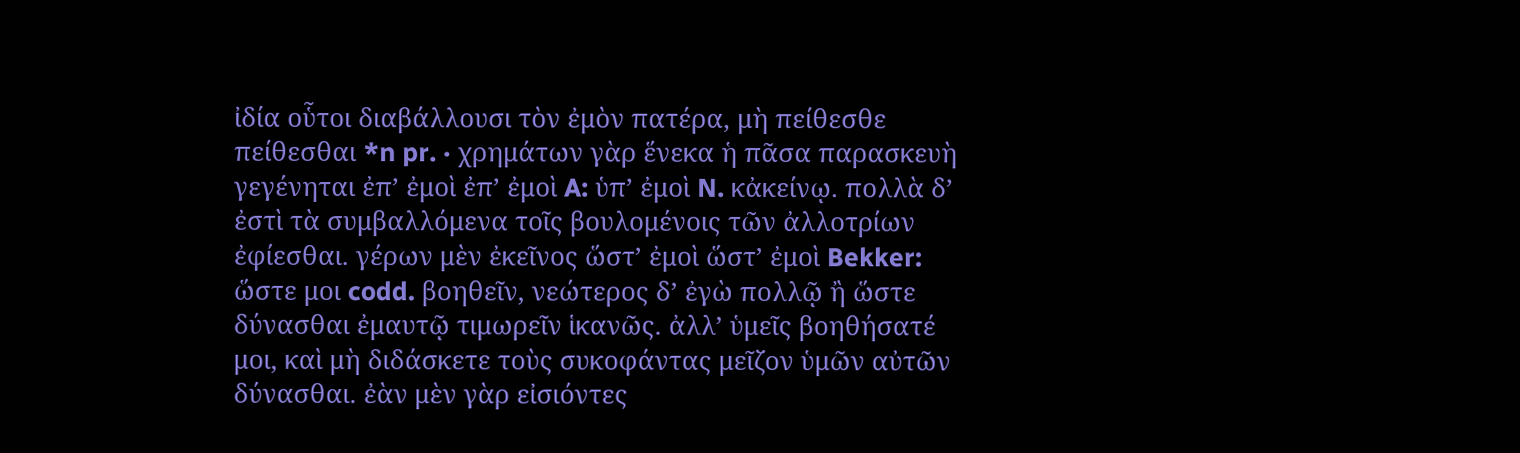ἰδία οὗτοι διαβάλλουσι τὸν ἐμὸν πατέρα, μὴ πείθεσθε πείθεσθαι *n pr. · χρημάτων γὰρ ἕνεκα ἡ πᾶσα παρασκευὴ γεγένηται ἐπʼ ἐμοὶ ἐπ’ ἐμοὶ A: ὑπ’ ἐμοὶ N. κἀκείνῳ. πολλὰ δʼ ἐστὶ τὰ συμβαλλόμενα τοῖς βουλομένοις τῶν ἀλλοτρίων ἐφίεσθαι. γέρων μὲν ἐκεῖνος ὥστʼ ἐμοὶ ὥστ’ ἐμοὶ Bekker: ὥστε μοι codd. βοηθεῖν, νεώτερος δʼ ἐγὼ πολλῷ ἢ ὥστε δύνασθαι ἐμαυτῷ τιμωρεῖν ἱκανῶς. ἀλλʼ ὑμεῖς βοηθήσατέ μοι, καὶ μὴ διδάσκετε τοὺς συκοφάντας μεῖζον ὑμῶν αὐτῶν δύνασθαι. ἐὰν μὲν γὰρ εἰσιόντες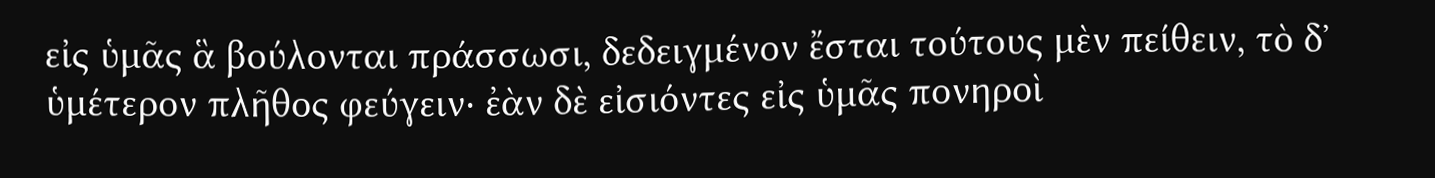εἰς ὑμᾶς ἃ βούλονται πράσσωσι, δεδειγμένον ἔσται τούτους μὲν πείθειν, τὸ δʼ ὑμέτερον πλῆθος φεύγειν· ἐὰν δὲ εἰσιόντες εἰς ὑμᾶς πονηροὶ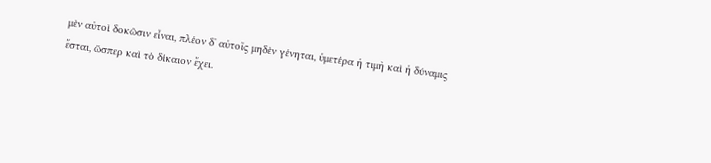μὲν αὐτοὶ δοκῶσιν εἶναι, πλέον δʼ αὐτοῖς μηδὲν γένηται, ὑμετέρα ἡ τιμὴ καὶ ἡ δύναμις ἔσται, ὥσπερ καὶ τὸ δίκαιον ἔχει.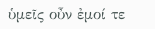ὑμεῖς οὖν ἐμοί τε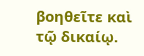βοηθεῖτε καὶ τῷ δικαίῳ.